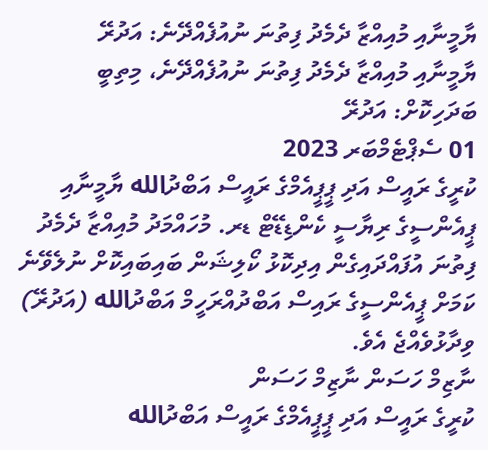ޔާމީނާއި މުއިއްޒާ ދެމެދު ފިތުނަ ނުއުފެއްދޭނެ: އަދުރޭ
ޔާމީނާއި މުއިއްޒާ ދެމެދު ފިތުނަ ނުއުފެއްދޭނެ، މިތިބީ ބަދަހިކޮށް: އަދުރޭ
01 ސެޕްޓެމްބަރ 2023
ކުރީގެ ރައީސް އަދި ޕީޕީއެމްގެ ރައީސް އަބްދުالله ޔާމީނާއި ޕީއެންސީގެ ރިޔާސީ ކެންޑިޑޭޓް ޑރ. މުހައްމަދު މުއިއްޒާ ދެމެދު ފިތުނަ އުފައްދައިގެން އިދިކޮޅު ކޯލިޝަން ބައިބައިކޮށް ނުލެވޭނެ ކަމަށް ޕީއެންސީގެ ރައިސް އަބްދުއްރަހީމް އަބްދުالله (އަދުރޭ) ވިދާޅުވެއްޖެ އެވެ.
ނާޒިމް ހަސަން ނާޒިމް ހަސަން
ކުރީގެ ރައީސް އަދި ޕީޕީއެމްގެ ރައީސް އަބްދުالله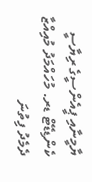ޔާމީނާއި ޕީއެންސީގެ ރިޔާސީ ކެންޑިޑޭޓް ޑރ. މުހައްމަދު މުއިއްޒާ ދެމެދު ފިތުނަ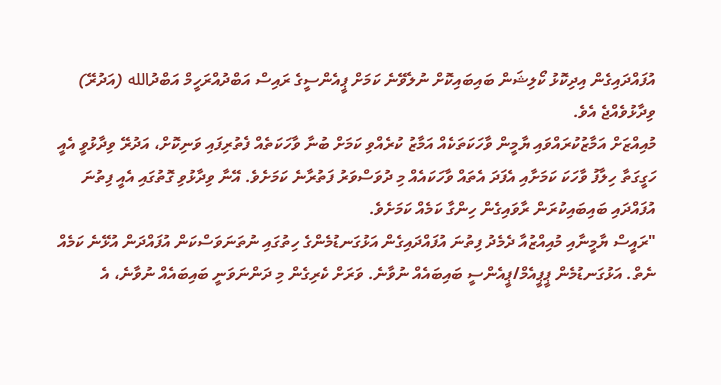އުފައްދައިގެން އިދިކޮޅު ކޯލިޝަން ބައިބައިކޮށް ނުލެވޭނެ ކަމަށް ޕީއެންސީގެ ރައިސް އަބްދުއްރަހީމް އަބްދުالله (އަދުރޭ) ވިދާޅުވެއްޖެ އެވެ.
މުއިއްޒަށް އަމާޒުކުރައްވައި ޔާމީން ވާހަކަތަކެއް އަމާޒު ކުރެއްވި ކަމަށް ބުނާ ވާހަކަތެއް ފެތުރިފައި ވަނިކޮށް، އަދުރޭ ވިދާޅުވީ އެއީ ހަގީގަތާ ހިލާފު ވާހަކަ ކަމަށާއި އެފަދަ އެތައް ވާހަކައެއް މި ދުވަސްވަރު ފަތުރާނެ ކަމަށެވެ. އޭނާ ވިދާޅުވި ގޮތުގައި އެއީ ފިތުނަ އުފައްދައި ބައިބައިކުރަން ރާވައިގެން ހިންގާ ކަމެއް ކަމަށެވެ.
"ރައީސް ޔާމީނާއި މުއިއްޒުއާ ދެމެދު ފިތުނަ އުފައްދައިގެން އަޅުގަނޑުމެންގެ ހިތުގައި ނުތަނަވަސްކަން އުފައްދަން އުޅޭނެ ކަމެއް ނެތް. އަޅުގަނޑުމެން ޕީޕީއެމް/ޕީއެންސީ ބައިބައެއް ނުވާނެ. ވަރަށް ކެރިގެން މި ދަންނަވަނީ ބައިބައެއް ނުވާނެ، އެ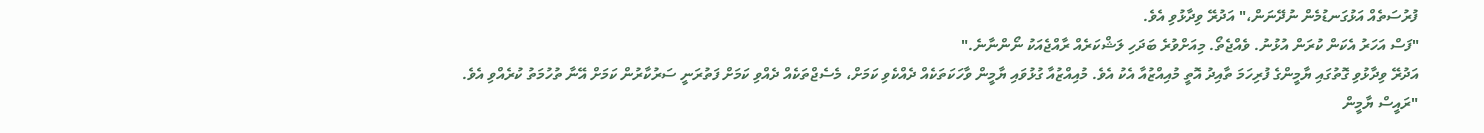ފުރުސަތެއް އަޅުގަނޑުމެން ނުދޭނަން،" އަދުރޭ ވިދާޅުވި އެވެ.
"ފަސް އަހަރު އެކަން ކުރަން އުޅުނު. ވެއްޖެތޯ. މިއަށްވުރެ ބަދަހި ލަޝްކަރެއް ރާއްޖެއަކު ނޯންނާނެ."
އަދުރޭ ވިދާޅުވި ގޮތުގައި ޔާމީންގެ ފުރިހަމަ ތާއިދު އޮތީ މުއިއްޒުއާ އެކު އެވެ. މުއިއްޒުއާ ގުޅުވައި ޔާމީން ވާހަކަތަކެއް ދެއްކެވި ކަމަށް، މެސެޖްތަކެއް ދެއްވި ކަމަށް ފަތުރަނީ ސަރުކާރުން ކަމަށް އޭނާ ތުހުމަތު ކުރެއްވި އެވެ.
"ރައީސް ޔާމީން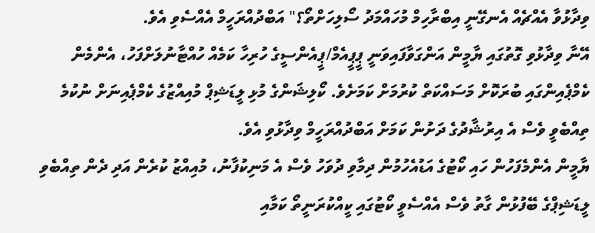ވިދާޅުވާ އެއްޗެއް އެނގޭނީ އިބްރާހިމް މުހައްމަދު ސޯލިހަށްތޯ؟" އަބްދުއްރަހީމް އެއްސެވި އެވެ.
އޭނާ ވިދާޅުވި ގޮތުގައި ޔާމީން އަންގަވާފައިވަނީ ޕީޕީއެމް/ޕީއެންސީގެ ހުރިހާ ކަމެއް ހުއްޓާނުލަށްފަހު، އެންމެން ކެމްޕެއިންގައި ބުރަކޮށް މަސައްކަތް ކުރުމަށް ކަމަށެވެ. ކޯލިޝަންގެ މުޅި ލީޑަޝިޕް މުއިއްޒުގެ ކެމްޕެއިނަށް ނުކުމެ ތިއްބެވީ ވެސް އެ އިރުޝާދުގެ ދަށުން ކަމަށް އަބްދުއްރަހީމް ވިދާޅުވި އެވެ.
ޔާމީން އެންމެފަހުން ހައި ކޯޓުގެ އަޑުއެހުމުން ދިމާވި ދުވަހު ވެސް އެ މަނިކުފާނު، މުއިއްޒު ކުރެން އަދި ދެން ތިއްބެވި ލީޑަޝިޕްގެ ބޭފުޅުން ގާތު ވެސް އެއްސެވީ ކޯޓުގައި ކީއްކުރަނީތޯ ކަމާއި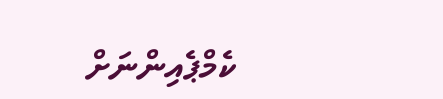ކެމްޕެއިންނަށް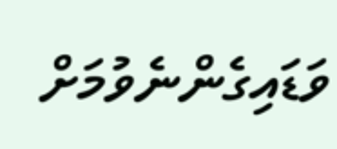ވަޑައިގެންނެވުމަށް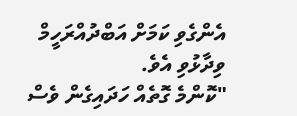އެންގެވި ކަމަށް އަބްދުއްރަހީމް ވިދާޅުވި އެވެ.
"ކޮންމެ ގޮތެއް ހަދައިގެން ވެސް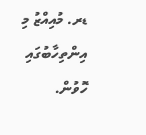ޑރ. މުއިއްޒު މި އިންތިހާބުގައި ހޮވުން.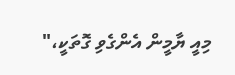މިއީ ޔާމީން އެންގެވި ގޮތަކީ،"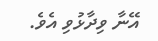އޭނާ ވިދާޅުވި އެވެ.